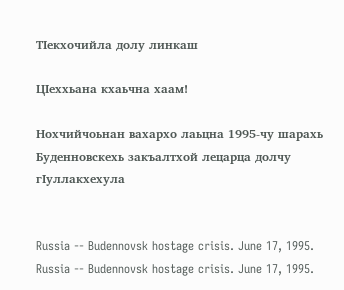ТIекхочийла долу линкаш

ЦIеххьана кхаьчна хаам!

Нохчийчоьнан вахархо лаьцна 1995-чу шарахь Буденновскехь закъалтхой лецарца долчу гIуллакхехула


Russia -- Budennovsk hostage crisis. June 17, 1995.
Russia -- Budennovsk hostage crisis. June 17, 1995.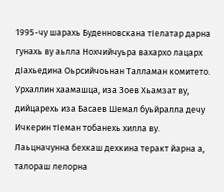1995-чу шарахь Буденновскана тIелатар дарна гунахь ву аьлла Нохчийчуьра вахархо лацарх дIахьедина Оьрсийчоьнан Талламан комитето. Урхаллин хаамашца, иза Зоев Хьамзат ву, дийцарехь иза Басаев Шемал буьйралла дечу Ичкерин тIеман тобанехь хилла ву. Лаьцначунна бехкаш дехкина теракт йарна а, талораш лелорна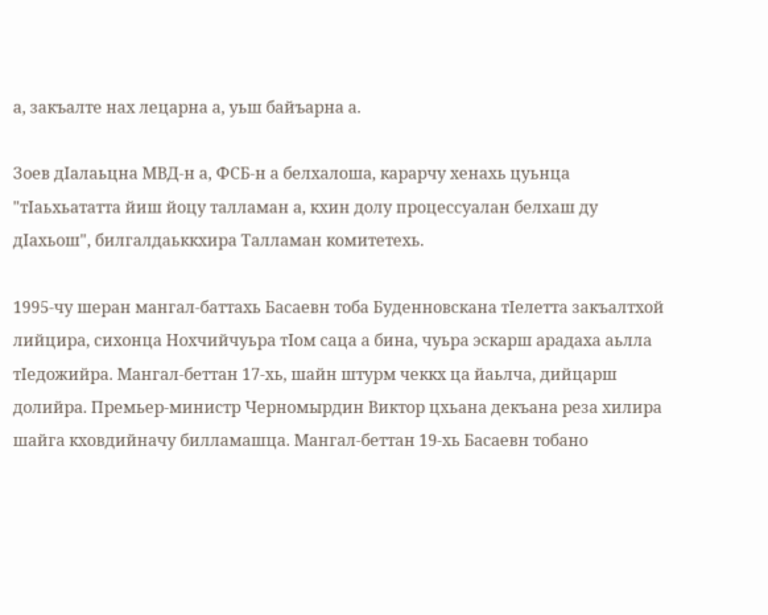а, закъалте нах лецарна а, уьш байъарна а.

Зоев дIалаьцна МВД-н а, ФСБ-н а белхалоша, карарчу хенахь цуьнца "тӀаьхьататта йиш йоцу талламан а, кхин долу процессуалан белхаш ду дIахьош", билгалдаьккхира Талламан комитетехь.

1995-чу шеран мангал-баттахь Басаевн тоба Буденновскана тIелетта закъалтхой лийцира, сихонца Нохчийчуьра тIом саца а бина, чуьра эскарш арадаха аьлла тIедожийра. Мангал-беттан 17-хь, шайн штурм чеккх ца йаьлча, дийцарш долийра. Премьер-министр Черномырдин Виктор цхьана декъана реза хилира шайга кховдийначу билламашца. Мангал-беттан 19-хь Басаевн тобано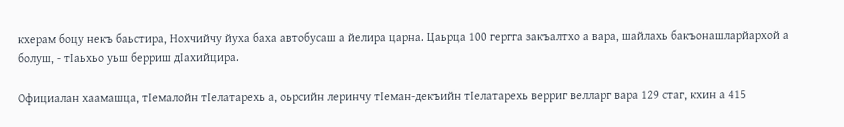кхерам боцу некъ баьстира, Нохчийчу йуха баха автобусаш а йелира царна. Цаьрца 100 гергга закъалтхо а вара, шайлахь бакъонашларйархой а болуш, - тIаьхьо уьш берриш дIахийцира.

Официалан хаамашца, тIемалойн тIелатарехь а, оьрсийн леринчу тIеман-декъийн тIелатарехь верриг велларг вара 129 стаг, кхин а 415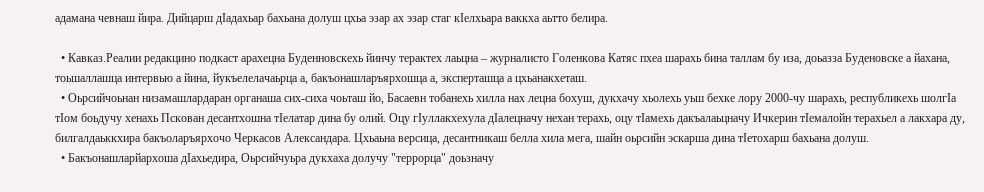адамана чевнаш йира. Дийцарш дIадахьар бахьана долуш цхьа эзар ах эзар стаг кIелхьара ваккха аьтто белира.

  • Кавказ.Реалии редакцино подкаст арахецна Буденновскехь йинчу терактех лаьцна – журналисто Голенкова Катяс пхеа шарахь бина таллам бу иза, доьазза Буденовске а йахана, тоьшаллашца интервью а йина, йукъелелачаьрца а, бакъонашларъярхошца а, эксперташца а цхьанакхеташ.
  • Оьрсийчоьнан низамашлардаран органаша сих-сиха чоьташ йо, Басаевн тобанехь хилла нах лецна бохуш, дукхачу хьолехь уьш бехке лору 2000-чу шарахь, республикехь шолгIа тIом боьдучу хенахь Пскован десантхошна тIелатар дина бу олий. Оцу гIуллакхехула дIалецначу нехан терахь, оцу тIамехь дакъалаьцначу Ичкерин тIемалойн терахьел а лакхара ду, билгалдаьккхира бакъоларъярхочо Черкасов Александара. Цхьаьна версица, десантникаш белла хила мега, шайн оьрсийн эскарша дина тIетохарш бахьана долуш.
  • Бакъонашларйархоша дIахьедира, Оьрсийчуьра дукхаха долучу "террорца" доьзначу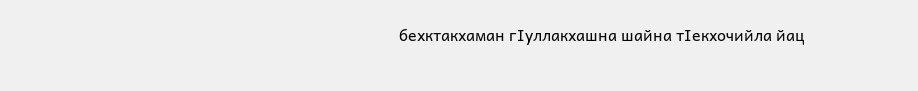бехктакхаман гIуллакхашна шайна тIекхочийла йац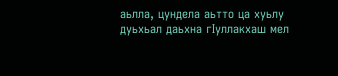аьлла, цундела аьтто ца хуьлу дуьхьал даьхна гIуллакхаш мел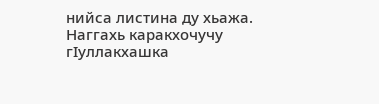нийса листина ду хьажа. Наггахь каракхочучу гIуллакхашка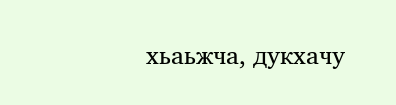хьаьжча, дукхачу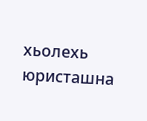хьолехь юристашна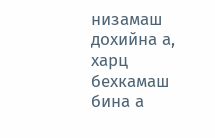низамаш дохийна а, харц бехкамаш бина а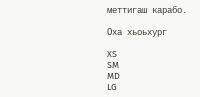меттигаш карабо.

Оха хьоьхург

XS
SM
MD
LG